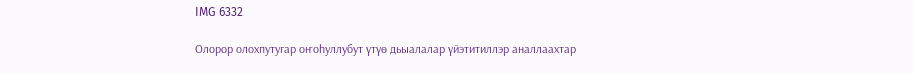IMG 6332

Олорор олохпутугар оҥоһуллубут үтүө дьыалалар үйэтитиллэр аналлаахтар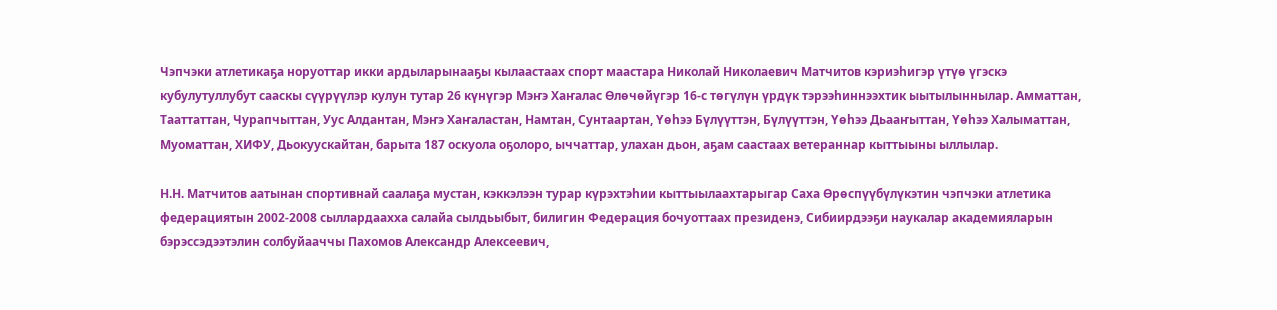Чэпчэки атлетикаҕа норуоттар икки ардыларынааҕы кылаастаах спорт маастара Николай Николаевич Матчитов кэриэһигэр үтүө үгэскэ кубулутуллубут сааскы сүүрүүлэр кулун тутар 26 күнүгэр Мэҥэ Хаҥалас Өлөчөйүгэр 16-с төгүлүн үрдүк тэрээһиннээхтик ыытылыннылар. Амматтан, Тааттаттан, Чурапчыттан, Уус Алдантан, Мэҥэ Хаҥаластан, Намтан, Сунтаартан, Үөһээ Бүлүүттэн, Бүлүүттэн, Үөһээ Дьааҥыттан, Үөһээ Халыматтан, Муоматтан, ХИФУ, Дьокуускайтан, барыта 187 оскуола оҕолоро, ыччаттар, улахан дьон, аҕам саастаах ветераннар кыттыыны ыллылар.

Н.Н. Матчитов аатынан спортивнай саалаҕа мустан, кэккэлээн турар күрэхтэһии кыттыылаахтарыгар Саха Өрөспүүбүлүкэтин чэпчэки атлетика федерациятын 2002-2008 сыллардаахха салайа сылдьыбыт, билигин Федерация бочуоттаах президенэ, Сибиирдээҕи наукалар академияларын бэрэссэдээтэлин солбуйааччы Пахомов Александр Алексеевич,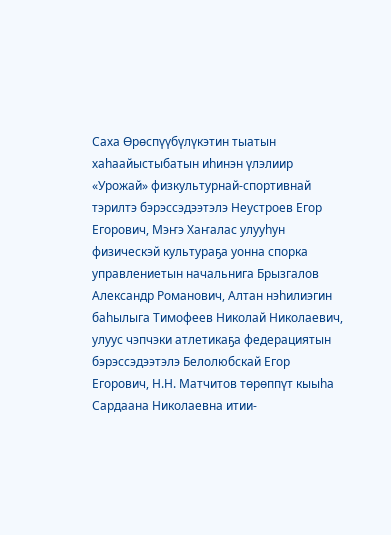Саха Өрөспүүбүлүкэтин тыатын хаһаайыстыбатын иһинэн үлэлиир «Урожай» физкультурнай-спортивнай тэрилтэ бэрэссэдээтэлэ Неустроев Егор Егорович, Мэҥэ Хаҥалас улууһун физическэй культураҕа уонна спорка управлениетын начальнига Брызгалов Александр Романович, Алтан нэһилиэгин баһылыга Тимофеев Николай Николаевич, улуус чэпчэки атлетикаҕа федерациятын бэрэссэдээтэлэ Белолюбскай Егор Егорович, Н.Н. Матчитов төрөппүт кыыһа Сардаана Николаевна итии-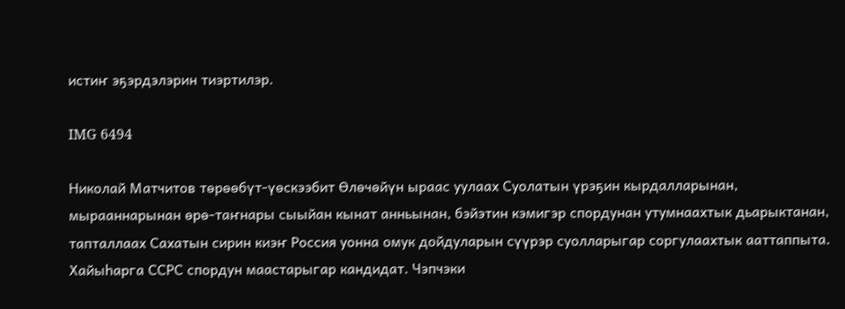истиҥ эҕэрдэлэрин тиэртилэр.

IMG 6494

Николай Матчитов төрөөбүт-үөскээбит Өлөчөйүн ыраас уулаах Суолатын үрэҕин кырдалларынан, мырааннарынан өрө-таҥнары сыыйан кынат анньынан, бэйэтин кэмигэр спордунан утумнаахтык дьарыктанан, тапталлаах Сахатын сирин киэҥ Россия уонна омук дойдуларын сүүрэр суолларыгар соргулаахтык ааттаппыта. Хайыһарга ССРС спордун маастарыгар кандидат. Чэпчэки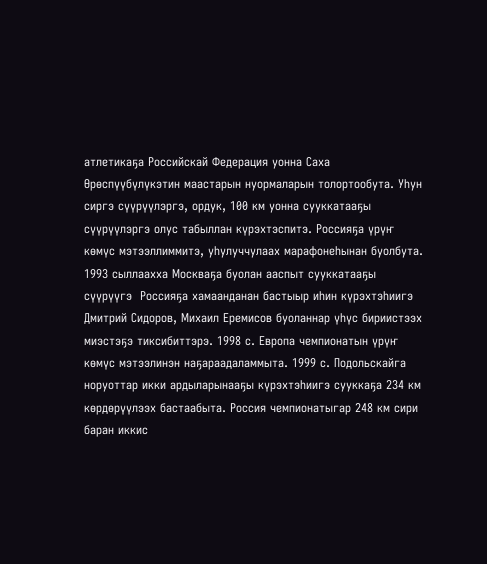атлетикаҕа Российскай Федерация уонна Саха Өрөспүүбүлүкэтин маастарын нуормаларын толортообута. Уһун сиргэ сүүрүүлэргэ, ордук, 100 км уонна сууккатааҕы сүүрүүлэргэ олус табыллан күрэхтэспитэ. Россияҕа үрүҥ көмүс мэтээллиммитэ, уһулуччулаах марафонеһынан буолбута. 1993 сыллаахха Москваҕа буолан ааспыт сууккатааҕы сүүрүүгэ  Россияҕа хамаанданан бастыыр иһин күрэхтэһиигэ Дмитрий Сидоров, Михаил Еремисов буоланнар үһүс бириистээх миэстэҕэ тиксибиттэрэ. 1998 с. Европа чемпионатын үрүҥ көмүс мэтээлинэн наҕараадаламмыта. 1999 с. Подольскайга норуоттар икки ардыларынааҕы күрэхтэһиигэ сууккаҕа 234 км көрдөрүүлээх бастаабыта. Россия чемпионатыгар 248 км сири баран иккис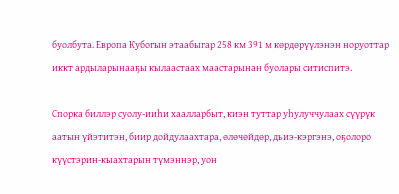буолбута. Европа Кубогын этаабыгар 258 км 391 м көрдөрүүлэнэн норуоттар иккт ардыларынааҕы кылаастаах маастарынан буолары ситиспитэ.

Спорка биллэр суолу-ииһи хаалларбыт, киэн туттар уһулуччулаах сүүрүк аатын үйэтитэн, биир дойдулаахтара, өлөчөйдөр, дьиэ-кэргэнэ, оҕолоро күүстэрин-кыахтарын түмэннэр, уон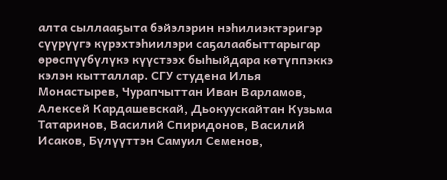алта сыллааҕыта бэйэлэрин нэһилиэктэригэр сүүрүүгэ күрэхтэһиилэри саҕалаабыттарыгар өрөспүүбүлүкэ күүстээх быһыйдара көтүппэккэ кэлэн кытталлар. СГУ студена Илья Монастырев, Чурапчыттан Иван Варламов, Алексей Кардашевскай, Дьокуускайтан Кузьма Татаринов, Василий Спиридонов, Василий Исаков, Бүлүүттэн Самуил Семенов,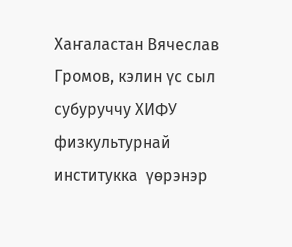Хаҥаластан Вячеслав Громов, кэлин үс сыл субуруччу ХИФУ физкультурнай институкка  үөрэнэр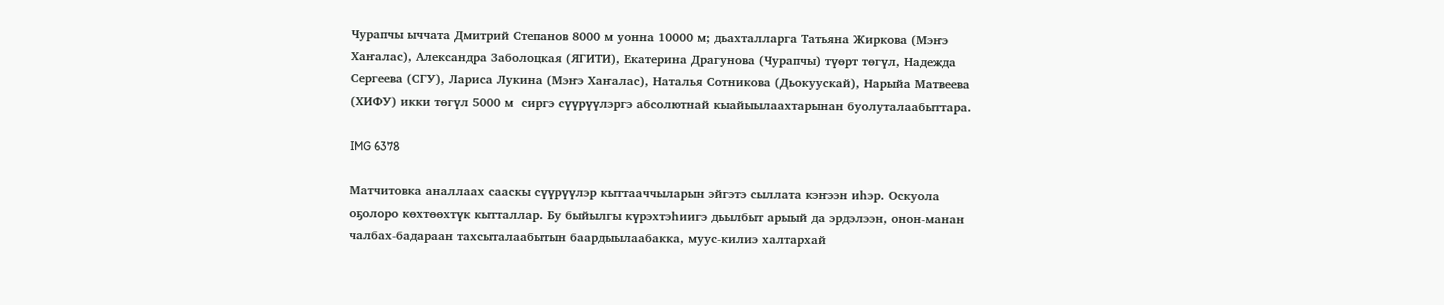Чурапчы ыччата Дмитрий Степанов 8000 м уонна 10000 м; дьахталларга Татьяна Жиркова (Мэҥэ Хаҥалас), Александра Заболоцкая (ЯГИТИ), Екатерина Драгунова (Чурапчы) түөрт төгүл, Надежда Сергеева (СГУ), Лариса Лукина (Мэҥэ Хаҥалас), Наталья Сотникова (Дьокуускай), Нарыйа Матвеева (ХИФУ) икки төгүл 5000 м  сиргэ сүүрүүлэргэ абсолютнай кыайыылаахтарынан буолуталаабыттара.

IMG 6378

Матчитовка аналлаах сааскы сүүрүүлэр кыттааччыларын эйгэтэ сыллата кэҥээн иһэр. Оскуола оҕолоро көхтөөхтүк кытталлар. Бу быйылгы күрэхтэһиигэ дьылбыт арыый да эрдэлээн, онон-манан чалбах-бадараан тахсыталаабытын баардыылаабакка, муус-килиэ халтархай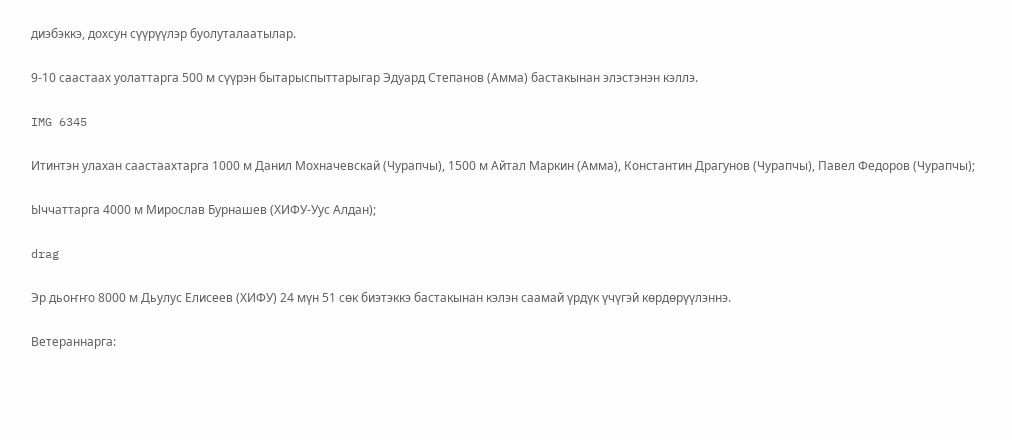диэбэккэ, дохсун сүүрүүлэр буолуталаатылар.

9-10 саастаах уолаттарга 500 м сүүрэн бытарыспыттарыгар Эдуард Степанов (Амма) бастакынан элэстэнэн кэллэ.

IMG 6345

Итинтэн улахан саастаахтарга 1000 м Данил Мохначевскай (Чурапчы), 1500 м Айтал Маркин (Амма), Константин Драгунов (Чурапчы), Павел Федоров (Чурапчы);

Ыччаттарга 4000 м Мирослав Бурнашев (ХИФУ-Уус Алдан);

drag

Эр дьоҥҥо 8000 м Дьулус Елисеев (ХИФУ) 24 мүн 51 сөк биэтэккэ бастакынан кэлэн саамай үрдүк үчүгэй көрдөрүүлэннэ.

Ветераннарга: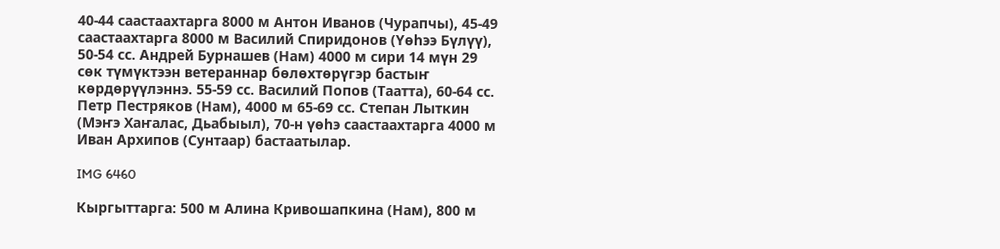40-44 саастаахтарга 8000 м Антон Иванов (Чурапчы), 45-49 саастаахтарга 8000 м Василий Спиридонов (Үөһээ Бүлүү), 50-54 сс. Андрей Бурнашев (Нам) 4000 м сири 14 мүн 29 сөк түмүктээн ветераннар бөлөхтөрүгэр бастыҥ көрдөрүүлэннэ. 55-59 сс. Василий Попов (Таатта), 60-64 сс. Петр Пестряков (Нам), 4000 м 65-69 сс. Степан Лыткин (Мэҥэ Хаҥалас, Дьабыыл), 70-н үөһэ саастаахтарга 4000 м Иван Архипов (Сунтаар) бастаатылар.

IMG 6460

Кыргыттарга: 500 м Алина Кривошапкина (Нам), 800 м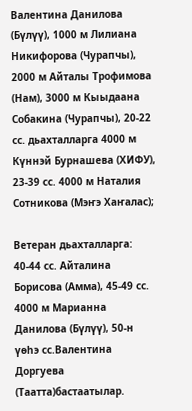Валентина Данилова (Бүлүү), 1000 м Лилиана Никифорова (Чурапчы), 2000 м Айталы Трофимова (Нам), 3000 м Кыыдаана Собакина (Чурапчы), 20-22 сс. дьахталларга 4000 м Күннэй Бурнашева (ХИФУ), 23-39 сс. 4000 м Наталия Сотникова (Мэҥэ Хаҥалас);

Ветеран дьахталларга: 40-44 сс. Айталина Борисова (Амма), 45-49 сс. 4000 м Марианна Данилова (Бүлүү), 50-н үөһэ сс.Валентина Доргуева (Таатта)бастаатылар.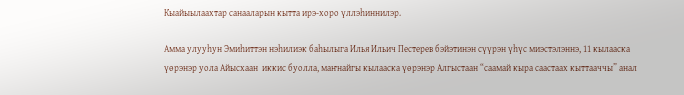Кыайыылаахтар санааларын кытта ирэ-хоро үллэһиннилэр.

Амма улууһун Эмиһиттэн нэһилиэк баһылыга Илья Ильич Пестерев бэйэтинэн сүүрэн үһүс миэстэлэннэ, 11 кылааска үөрэнэр уола Айысхаан  иккис буолла, маҥнайгы кылааска үөрэнэр Алгыстаан “саамай кыра саастаах кыттааччы” анал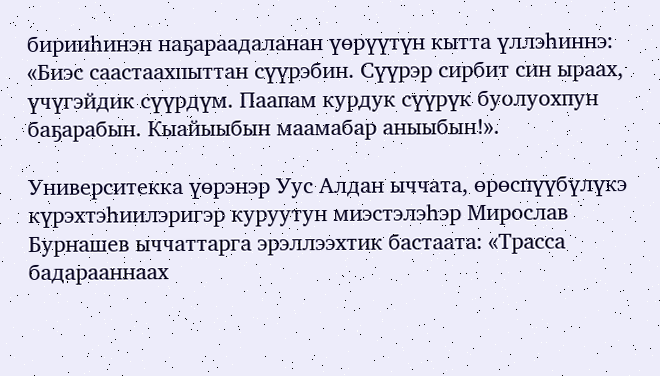бирииһинэн наҕараадаланан үөрүүтүн кытта үллэһиннэ: «Биэс саастаахпыттан сүүрэбин. Сүүрэр сирбит син ыраах, үчүгэйдик сүүрдүм. Паапам курдук сүүрүк буолуохпун баҕарабын. Кыайыыбын маамабар аныыбын!».

Университекка үөрэнэр Уус Алдан ыччата, өрөспүүбүлүкэ күрэхтэһиилэригэр куруутун миэстэлэһэр Мирослав Бурнашев ыччаттарга эрэллээхтик бастаата: «Трасса бадарааннаах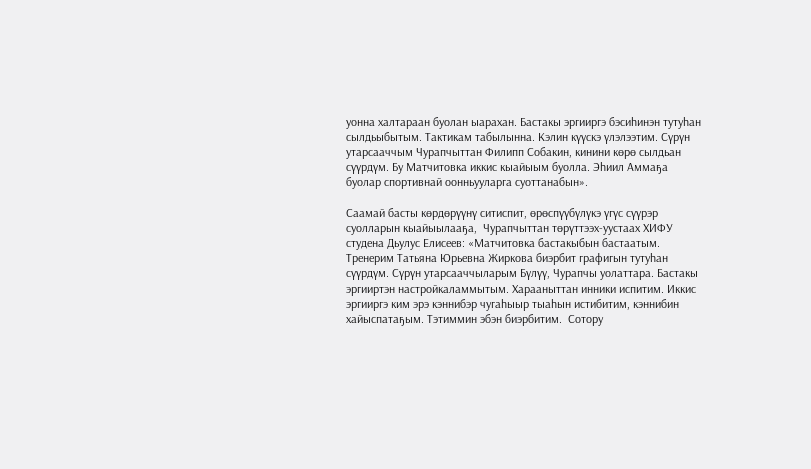уонна халтараан буолан ыарахан. Бастакы эргииргэ бэсиһинэн тутуһан сылдьыбытым. Тактикам табылынна. Кэлин күүскэ үлэлээтим. Сүрүн утарсааччым Чурапчыттан Филипп Собакин, кинини көрө сылдьан сүүрдүм. Бу Матчитовка иккис кыайыым буолла. Эһиил Аммаҕа буолар спортивнай оонньууларга суоттанабын».

Саамай басты көрдөрүүнү ситиспит, өрөспүүбүлүкэ үгүс сүүрэр суолларын кыайыылааҕа,  Чурапчыттан төрүттээх-уустаах ХИФУ студена Дьулус Елисеев: «Матчитовка бастакыбын бастаатым. Тренерим Татьяна Юрьевна Жиркова биэрбит графигын тутуһан сүүрдүм. Сүрүн утарсааччыларым Бүлүү, Чурапчы уолаттара. Бастакы эргииртэн настройкаламмытым. Харааныттан инники испитим. Иккис эргииргэ ким эрэ кэннибэр чугаһыыр тыаһын истибитим, кэннибин хайыспатаҕым. Тэтиммин эбэн биэрбитим.  Сотору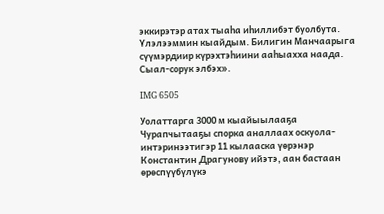эккирэтэр атах тыаһа иһиллибэт буолбута. Үлэлээммин кыайдым. Билигин Манчаарыга сүүмэрдиир күрэхтэһиини ааһыахха наада. Сыал-сорук элбэх».

IMG 6505

Уолаттарга 3000 м кыайыылааҕа Чурапчытааҕы спорка аналлаах оскуола-интэринээтигэр 11 кылааска үөрэнэр Константин Драгунову ийэтэ, аан бастаан өрөспүүбүлүкэ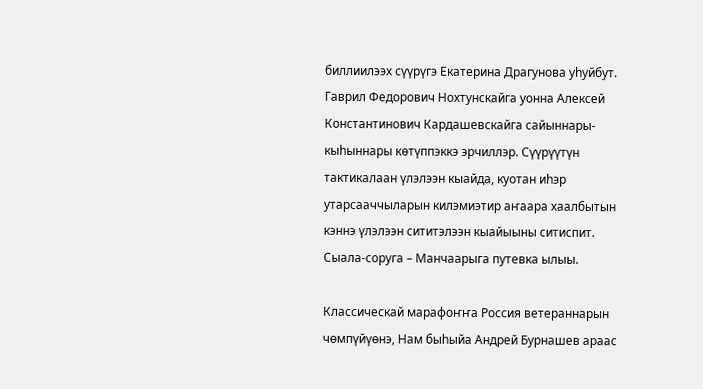биллиилээх сүүрүгэ Екатерина Драгунова уһуйбут. Гаврил Федорович Нохтунскайга уонна Алексей Константинович Кардашевскайга сайыннары-кыһыннары көтүппэккэ эрчиллэр. Сүүрүүтүн тактикалаан үлэлээн кыайда, куотан иһэр утарсааччыларын килэмиэтир аҥаара хаалбытын кэннэ үлэлээн сититэлээн кыайыыны ситиспит. Сыала-соруга – Манчаарыга путевка ылыы.

Классическай марафоҥҥа Россия ветераннарын чөмпүйүөнэ, Нам быһыйа Андрей Бурнашев араас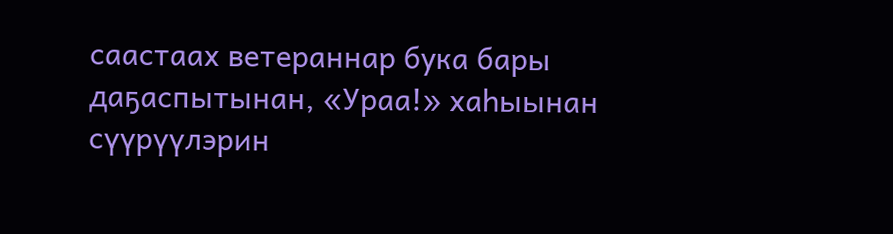саастаах ветераннар бука бары даҕаспытынан, «Ураа!» хаһыынан сүүрүүлэрин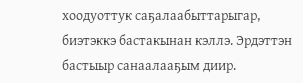хоодуоттук саҕалаабыттарыгар, биэтэккэ бастакынан кэллэ. Эрдэттэн бастыыр санаалааҕым диир.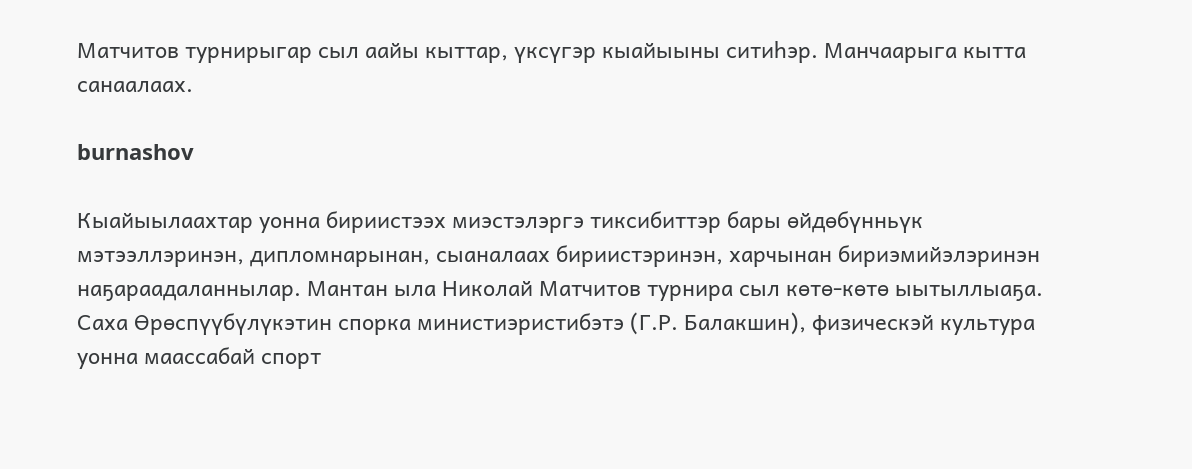Матчитов турнирыгар сыл аайы кыттар, үксүгэр кыайыыны ситиһэр. Манчаарыга кытта санаалаах.

burnashov

Кыайыылаахтар уонна бириистээх миэстэлэргэ тиксибиттэр бары өйдөбүнньүк мэтээллэринэн, дипломнарынан, сыаналаах бириистэринэн, харчынан бириэмийэлэринэн наҕараадаланнылар. Мантан ыла Николай Матчитов турнира сыл көтө-көтө ыытыллыаҕа. Саха Өрөспүүбүлүкэтин спорка министиэристибэтэ (Г.Р. Балакшин), физическэй культура уонна маассабай спорт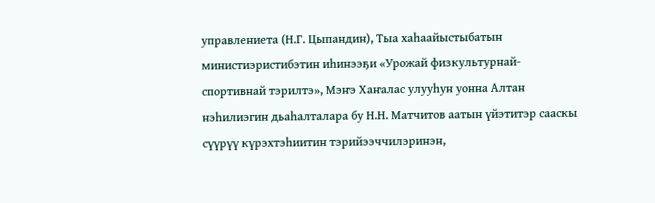управлениета (Н.Г. Цыпандин), Тыа хаһаайыстыбатын министиэристибэтин иһинээҕи «Урожай физкультурнай-спортивнай тэрилтэ», Мэҥэ Хаҥалас улууһун уонна Алтан нэһилиэгин дьаһалталара бу Н.Н. Матчитов аатын үйэтитэр сааскы сүүрүү күрэхтэһиитин тэрийээччилэринэн,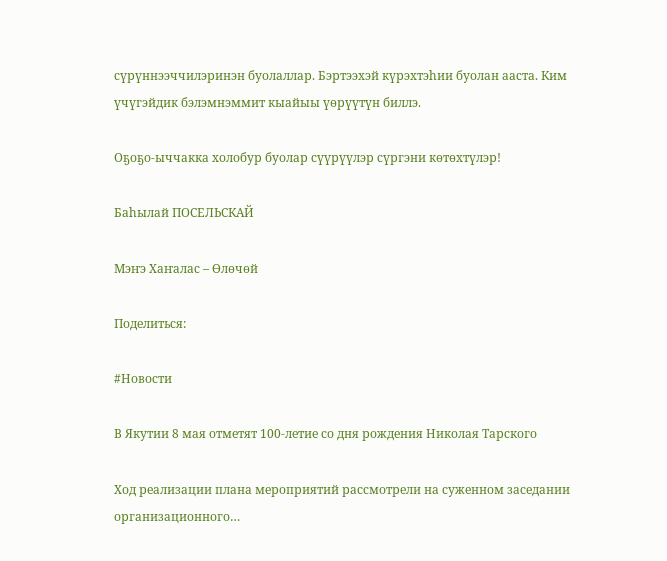сүрүннээччилэринэн буолаллар. Бэртээхэй күрэхтэһии буолан ааста. Ким үчүгэйдик бэлэмнэммит кыайыы үөрүүтүн биллэ.

Оҕоҕо-ыччакка холобур буолар сүүрүүлэр сүргэни көтөхтүлэр!

Баһылай ПОСЕЛЬСКАЙ

Мэҥэ Хаҥалас – Өлөчөй

Поделиться:

#Новости

В Якутии 8 мая отметят 100-летие со дня рождения Николая Тарского

Ход реализации плана мероприятий рассмотрели на суженном заседании организационного…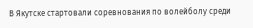В Якутске стартовали соревнования по волейболу среди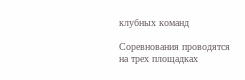клубных команд

Соревнования проводятся на трех площадках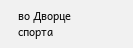во Дворце спорта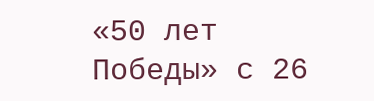«50 лет Победы» с 26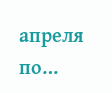апреля по…